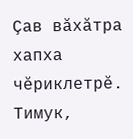Çав вăхăтра хапха чĕриклетрĕ. Тимук,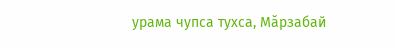урама чупса тухса, Мăрзабай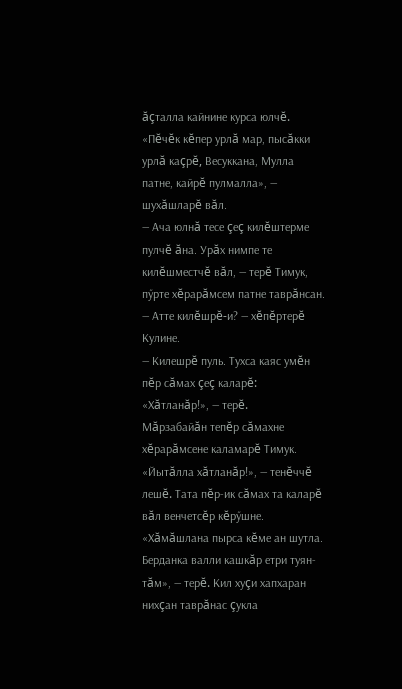ăçталла кайнине курса юлчĕ.
«Пĕчĕк кĕпер урлă мар, пысăкки урлă каçрĕ, Весуккана, Мулла патне, кайрĕ пулмалла», — шухăшларĕ вăл.
— Ача юлнă тесе çеç килĕштерме пулчĕ ăна. Урăх нимпе те килĕшместчĕ вăл, — терĕ Тимук, пӳрте хĕрарăмсем патне таврăнсан.
— Атте килĕшрĕ-и? — хĕпĕртерĕ Кулине.
— Килешрĕ пуль. Тухса каяс умĕн пĕр сăмах çеç каларĕ: «Хăтланăр!», — терĕ.
Мăрзабайăн тепĕр сăмахне хĕрарăмсене каламарĕ Тимук. «Йытăлла хăтланăр!», — тенĕччĕ лешĕ. Тата пĕр-ик сăмах та каларĕ вăл венчетсĕр кĕрӳшне. «Хăмăшлана пырса кĕме ан шутла. Берданка валли кашкăр етри туян-тăм», — терĕ. Кил хуçи хапхаран нихçан таврăнас çукла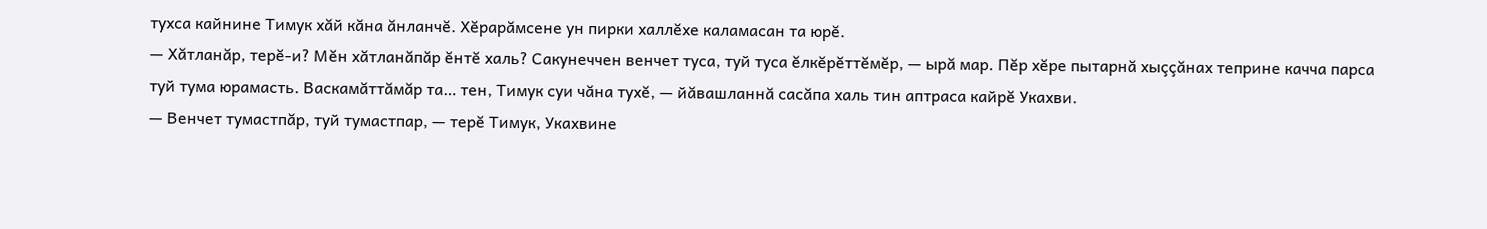тухса кайнине Тимук хăй кăна ăнланчĕ. Хĕрарăмсене ун пирки халлĕхе каламасан та юрĕ.
— Хăтланăр, терĕ-и? Мĕн хăтланăпăр ĕнтĕ халь? Сакунеччен венчет туса, туй туса ĕлкĕрĕттĕмĕр, — ырă мар. Пĕр хĕре пытарнă хыççăнах теприне качча парса туй тума юрамасть. Васкамăттăмăр та… тен, Тимук суи чăна тухĕ, — йăвашланнă сасăпа халь тин аптраса кайрĕ Укахви.
— Венчет тумастпăр, туй тумастпар, — терĕ Тимук, Укахвине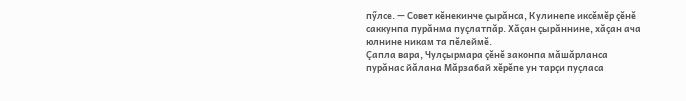пӳлсе. — Совет кĕнекинче çырăнса, Кулинепе иксĕмĕр çĕнĕ саккунпа пурăнма пуçлатпăр. Хăçан çырăннине, хăçан ача юлнине никам та пĕлеймĕ.
Çапла вара, Чулçырмара çĕнĕ законпа мăшăрланса пурăнас йăлана Мăрзабай хĕрĕпе ун тарçи пуçласа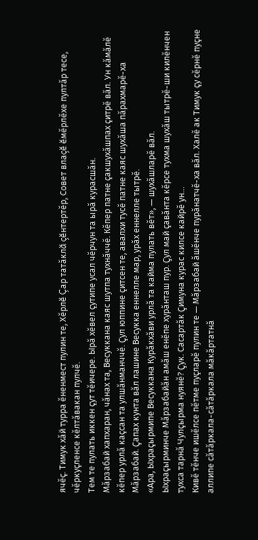ячĕç. Тимук хăй турра ĕненмест пулин те, Хĕрлĕ Çар татăклă çĕнтертĕр, Совет влаçĕ ĕмĕрлĕхе пултăр тесе, чĕркуçленсе кĕлтăвакан пулчĕ.
Тем те пулать иккен çут тĕичере. Ырă хĕвел çутипе усал чĕрчун та ырă курасшăн.
Мăрзабай хапхаран, чăнах та, Весуккана каяс шутпа тухнăччĕ. Кĕпер патне çакшухăшпах çитрĕ вăл. Ун кăмăлĕ кĕпер урлă каçсан та улшăнманччĕ. Çул юппине çитсен те, авалхи тусĕ патне каяс шухăша пăрахмарĕ-ха Мăрзабай. Çапах кунта вăл лашине Весукка еннелле мар, урăх еннелле тытрĕ.
«Ара, Ыхраçырмипе Весуккана Курăкхăви урлă та кайма пулать вĕт», — шухăшларĕ вăл.
Ыхраçырминче Мăрзабайăн амăш енĕпе хурăнташ пур. Çул май çавăнта кĕрсе тухма шухăш тытрĕ-ши килĕнчен тухса тарнă Чулçырма нуянĕ? Çук. Сасартăк Çимуна курас килсе кайрĕ ун…
Кивĕ тĕнче ишĕлсе пĕтме пуçларĕ пулин те — Мăрзабай ăшĕнче пурăнатчĕ-ха вăл. Халĕ ак Тимук çу сĕрнĕ пуçне аллипе сăтăркала-сăтăркала мăкăртатнă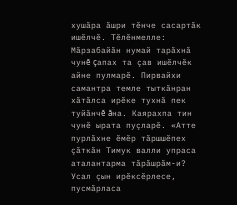хушăра ăшри тĕнче сасартăк ишĕлчĕ. Тĕлĕнмелле: Мăрзабайăн нумай тарăхнă чунĕ çапах та çав ишĕлчĕк айне пулмарĕ. Пирвайхи самантра темле тыткăнран хăтăлса ирĕке тухнă пек туйăнчĕ ăна. Каярахпа тин чунĕ ырата пуçларĕ. «Атте пурлăхне ĕмĕр тăршшĕпех çăткăн Тимук валли упраса аталантарма тăрăшрăм-и? Усал çын ирĕксĕрлесе, пусмăрласа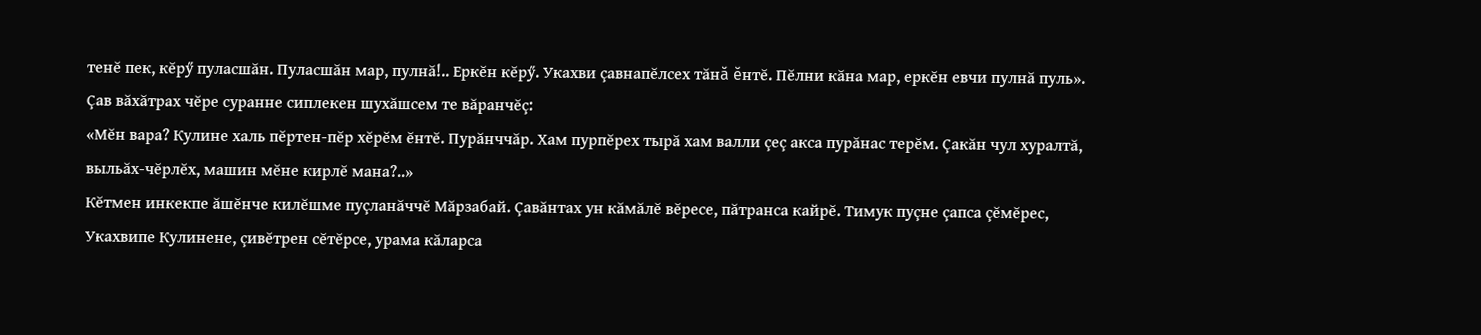тенĕ пек, кĕрӳ пуласшăн. Пуласшăн мар, пулнă!.. Еркĕн кĕрӳ. Укахви çавнапĕлсех тăнă ĕнтĕ. Пĕлни кăна мар, еркĕн евчи пулнă пуль».
Çав вăхăтрах чĕре суранне сиплекен шухăшсем те вăранчĕç:
«Мĕн вара? Кулине халь пĕртен-пĕр хĕрĕм ĕнтĕ. Пурăнччăр. Хам пурпĕрех тырă хам валли çеç акса пурăнас терĕм. Çакăн чул хуралтă, выльăх-чĕрлĕх, машин мĕне кирлĕ мана?..»
Кĕтмен инкекпе ăшĕнче килĕшме пуçланăччĕ Мăрзабай. Çавăнтах ун кăмăлĕ вĕресе, пăтранса кайрĕ. Тимук пуçне çапса çĕмĕрес, Укахвипе Кулинене, çивĕтрен сĕтĕрсе, урама кăларса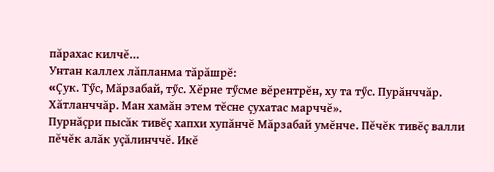пăрахас килчĕ…
Унтан каллех лăпланма тăрăшрĕ:
«Çук. Тӳс, Мăрзабай, тӳс. Хĕрне тӳсме вĕрентрĕн, ху та тӳс. Пурăнччăр. Хăтланччăр. Ман хамăн этем тĕсне çухатас марччĕ».
Пурнăçри пысăк тивĕç хапхи хупăнчĕ Мăрзабай умĕнче. Пĕчĕк тивĕç валли пĕчĕк алăк уçăлинччĕ. Икĕ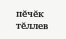пĕчĕк тĕллев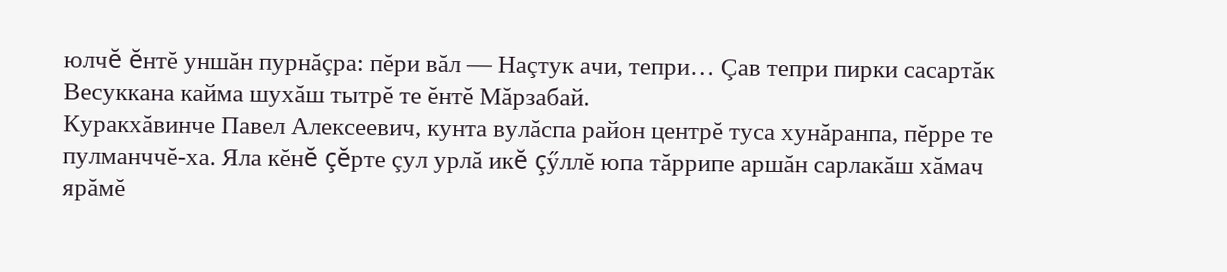юлчĕ ĕнтĕ уншăн пурнăçра: пĕри вăл — Наçтук ачи, тепри… Çав тепри пирки сасартăк Весуккана кайма шухăш тытрĕ те ĕнтĕ Мăрзабай.
Куракхăвинче Павел Алексеевич, кунта вулăспа район центрĕ туса хунăранпа, пĕрре те пулманччĕ-ха. Яла кĕнĕ çĕрте çул урлă икĕ çӳллĕ юпа тăррипе аршăн сарлакăш хăмач ярăмĕ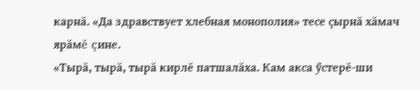карнă. «Да здравствует хлебная монополия» тесе çырнă хăмач ярăмĕ çине.
«Тырă, тырă, тырă кирлĕ патшалăха. Кам акса ӳстерĕ-ши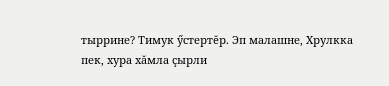тыррине? Тимук ӳстертĕр. Эп малашне, Хрулкка пек, хура хăмла çырли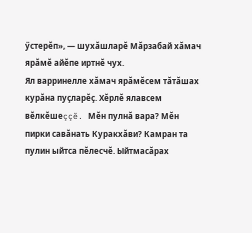ӳстерĕп», — шухăшларĕ Мăрзабай хăмач ярăмĕ айĕпе иртнĕ чух.
Ял варринелле хăмач ярăмĕсем тăтăшах курăна пуçларĕç. Хĕрлĕ ялавсем вĕлкĕшеççĕ. Мĕн пулнă вара? Мĕн пирки савăнать Куракхăви? Камран та пулин ыйтса пĕлесчĕ. Ыйтмасăрах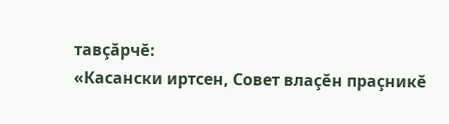тавçăрчĕ:
«Касански иртсен, Совет влаçĕн праçникĕ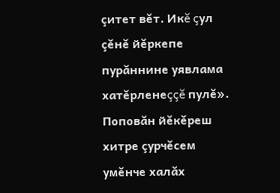çитет вĕт. Икĕ çул çĕнĕ йĕркепе пурăннине уявлама хатĕрленеççĕ пулĕ».
Поповăн йĕкĕреш хитре çурчĕсем умĕнче халăх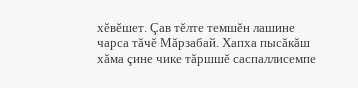хĕвĕшет. Çав тĕлте темшĕн лашине чарса тăчĕ Мăрзабай. Хапха пысăкăш хăма çине чике тăршшĕ саспаллисемпе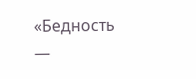«Бедность —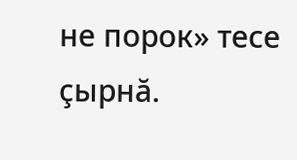не порок» тесе çырнă.